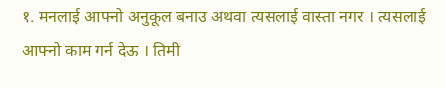१. मनलाई आफ्नो अनुकूल बनाउ अथवा त्यसलाई वास्ता नगर । त्यसलाई आफ्नो काम गर्न देऊ । तिमी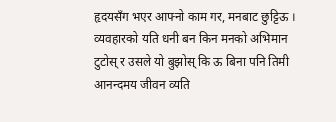हृदयसँग भएर आफ्नो काम गर, मनबाट छुट्टिऊ । व्यवहारको यति धनी बन किन मनको अभिमान टुटोस् र उसले यो बुझोस् कि ऊ बिना पनि तिमी आनन्दमय जीवन व्यति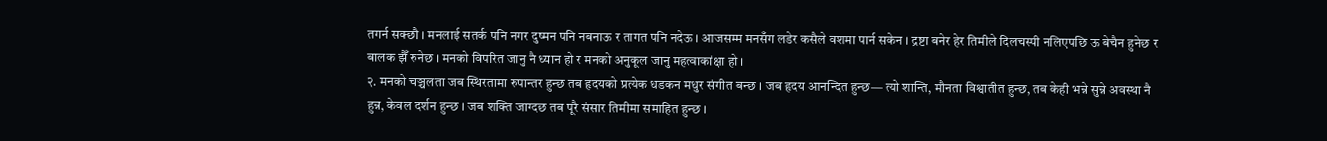तगर्न सक्छौ । मनलाई सतर्क पनि नगर दुष्मन पनि नबनाऊ र तागत पनि नदेऊ । आजसम्म मनसँग लडेर कसैले वशमा पार्न सकेन । द्रष्टा बनेर हेर तिमीले दिलचस्पी नलिएपछि ऊ बेचैन हुनेछ र बालक झैँ रुनेछ । मनको विपरित जानु नै ध्यान हो र मनको अनुकूल जानु महत्वाकांक्षा हो ।
२. मनको चञ्चलता जब स्थिरतामा रुपान्तर हुन्छ तब हृदयको प्रत्येक धडकन मधुर संगीत बन्छ । जब हृदय आनन्दित हुन्छ— त्यो शान्ति, मौनता विश्वातीत हुन्छ, तब केही भन्ने सुन्ने अवस्था नै हुन्न, केवल दर्शन हुन्छ । जब शक्ति जाग्दछ तब पूरै संसार तिमीमा समाहित हुन्छ ।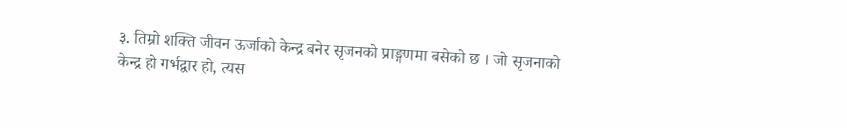३. तिम्रो शक्ति जीवन ऊर्जाको केन्द्र बनेर सृजनको प्राङ्गणमा बसेको छ । जो सृजनाको केन्द्र हो गर्भद्वार हो, त्यस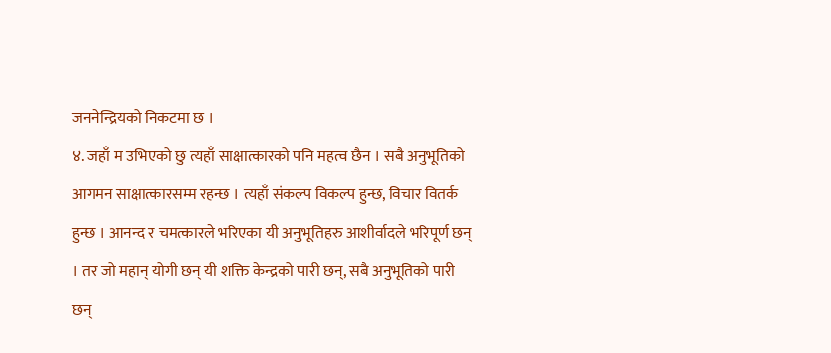जननेन्द्रियको निकटमा छ ।
४. जहाँ म उभिएको छु त्यहाँ साक्षात्कारको पनि महत्व छैन । सबै अनुभूतिको आगमन साक्षात्कारसम्म रहन्छ । त्यहाँ संकल्प विकल्प हुन्छ, विचार वितर्क हुन्छ । आनन्द र चमत्कारले भरिएका यी अनुभूतिहरु आशीर्वादले भरिपूर्ण छन् । तर जो महान् योगी छन् यी शक्ति केन्द्रको पारी छन्, सबै अनुभूतिको पारी छन्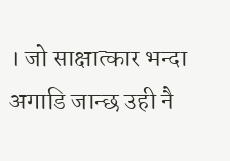। जो साक्षात्कार भन्दा अगाडि जान्छ उही नै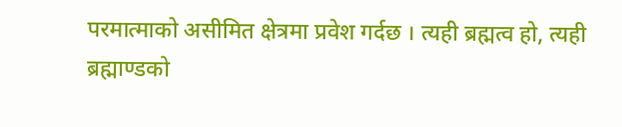परमात्माको असीमित क्षेत्रमा प्रवेश गर्दछ । त्यही ब्रह्मत्व हो, त्यही ब्रह्माण्डको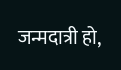जन्मदात्री हो,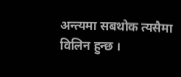अन्त्यमा सबथोक त्यसैमा विलिन हुन्छ ।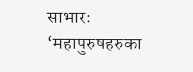साभारः ‘महापुरुषहरुका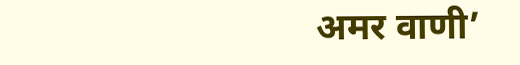अमर वाणी’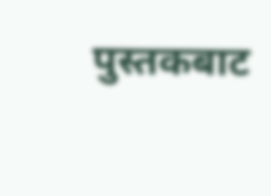पुस्तकबाट